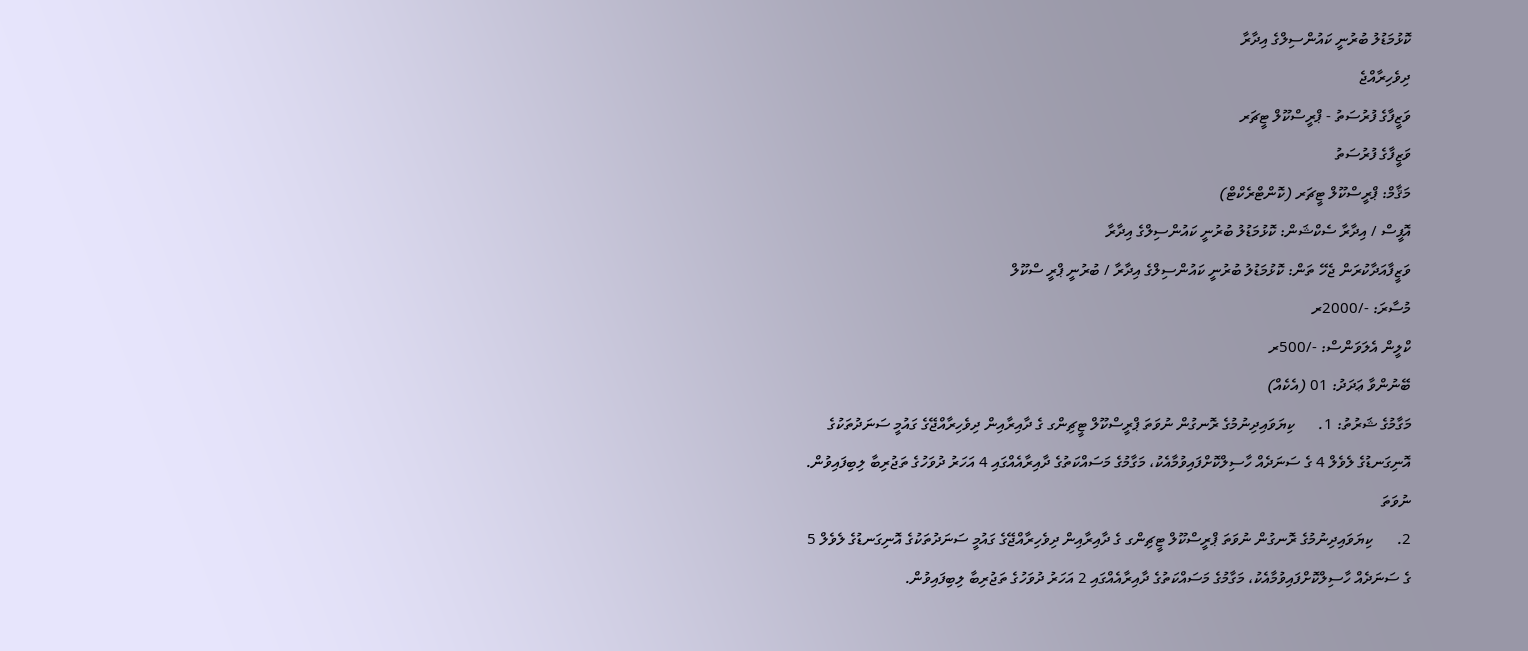ކޮޅުމަޑުލު ބުރުނީ ކައުންސިލްގެ އިދާރާ
ދިވެހިރާއްޖެ
ވަޒީފާގެ ފުރުސަތު - ޕްރީސްކޫލް ޓީޗަރ
ވަޒީފާގެ ފުރުސަތު
މަޤާމް: ޕްރީސްކޫލް ޓީޗަރ (ކޮންޓްރެކްޓް)
އޮފީސް / އިދާރާ ސެކްޝަން: ކޮޅުމަޑުލު ބުރުނީ ކައުންސިލްގެ އިދާރާ
ވަޒީފާއަދާކުރަން ޖެހޭ ތަން: ކޮޅުމަޑުލު ބުރުނީ ކައުންސިލްގެ އިދާރާ / ބުރުނީ ޕްރީ ސްކޫލް
މުސާރަ: -/2000ރ
ކްލީން އެލަވަންސް: -/500ރ
ބޭނުންވާ ޢަދަދު: 01 (އެކެއް)
މަގާމުގެ ޝަރުތު: 1.      ކިޔަވައިދިނުމުގެ ރޮނގުން ނުވަތަ ޕްރީސްކޫލް ޓީޗިންގ ގެ ދާއިރާއިން ދިވެހިރާއްޖޭގެ ގައުމީ ސަނަދުތަކުގެ އޮނިގަނޑުގެ ލެވެލް 4 ގެ ސަނަދެއް ހާސިލްކޮށްފައިވުމާއެކު، މަގާމުގެ މަސައްކަތުގެ ދާއިރާއެއްގައި 4 އަހަރު ދުވަހުގެ ތަޖުރިބާ ލިބިފައިވުން.
ނުވަތަ
2.      ކިޔަވައިދިނުމުގެ ރޮނގުން ނުވަތަ ޕްރީސްކޫލް ޓީޗިންގ ގެ ދާއިރާއިން ދިވެހިރާއްޖޭގެ ގައުމީ ސަނަދުތަކުގެ އޮނިގަނޑުގެ ލެވެލް 5 ގެ ސަނަދެއް ހާސިލްކޮށްފައިވުމާއެކު، މަގާމުގެ މަސައްކަތުގެ ދާއިރާއެއްގައި 2 އަހަރު ދުވަހުގެ ތަޖުރިބާ ލިބިފައިވުން.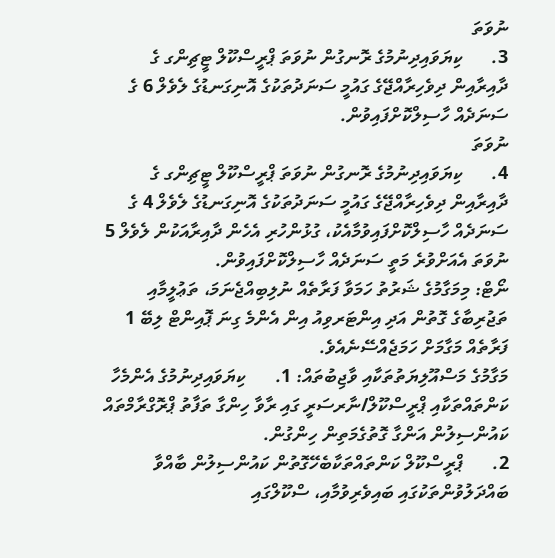ނުވަތަ
3.      ކިޔަވައިދިނުމުގެ ރޮނގުން ނުވަތަ ޕްރީސްކޫލް ޓީޗިންގ ގެ ދާއިރާއިން ދިވެހިރާއްޖޭގެ ގައުމީ ސަނަދުތަކުގެ އޮނިގަނޑުގެ ލެވެލް 6 ގެ ސަނަދެއް ހާސިލްކޮށްފައިވުން.
ނުވަތަ
4.      ކިޔަވައިދިނުމުގެ ރޮނގުން ނުވަތަ ޕްރީސްކޫލް ޓީޗިންގ ގެ ދާއިރާއިން ދިވެހިރާއްޖޭގެ ގައުމީ ސަނަދުތަކުގެ އޮނިގަނޑުގެ ލެވެލް 4 ގެ ސަނަދެއް ހާސިލްކޮށްފައިވުމާއެކު، ގުޅުންހުރި އެހެން ދާއިރާއަކުން ލެވެލް 5 ނުވަތަ އެއަށްވުރެ މަތީ ސަނަދެއް ހާސިލްކޮށްފައިވުން.
ނޯޓް: މިމަގާމުގެ ޝަރުތު ހަމަވާ ފަރާތެއް ނުލިބިއްޖެނަމަ، ތަޢުލީމާއި ތަޖުރިބާގެ ގޮތުން އަދި އިންޓަރވިއު އިން އެންމެ ގިނަ ޕޮއިންޓް ލިބޭ 1 ފަރާތެއް މަގާމަށް ހަމަޖެއްސޭނެއެވެ.
މަގާމުގެ މަސްއޫލިޔަތުތަކާއި ވާޖިބުތައް: 1.      ކިޔަވައިދިނުމުގެ އެންމެހާ ކަންތައްތަކާއި ޕްރީސްކޫލް/ނާރސަރީ ގައި ރާވާ ހިންގާ ތަފާތު ޕްރޮގްރާމްތައް ކައުންސިލުން އަންގާ ގޮތުގެމަތިން ހިންގުން.
2.      ޕްރީސްކޫލް ކަންތައްތަކާބެހޭގޮތުން ކައުންސިލުން ބާއްވާ ބައްދަލުވުންތަކުގައި ބައިވެރިވުމާއި، ސްކޫލްގައި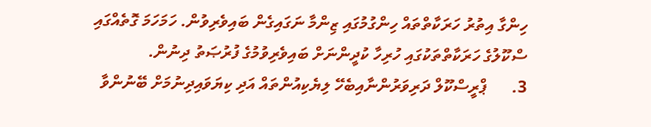ހިންގާ އިތުރު ހަރަކާތްތައް ހިންގުމުގައި ޒިންމާ ނަގައިގެން ބައިވެރިވުން. ހަމަހަމަ ގޮތެއްގައި ސްކޫލުގެ ހަރަކާތްތަކުގައި ހުރިހާ ކުދީންނަށް ބައިވެރިވުމުގެ ފުރުޞަތު ދިނުން.
3.      ޕްރީސްކޫލް ދަރިވަރުންނާއިބެހޭ ލިޔެކިއުންތައް އަދި ކިޔަވައިދިނުމަށް ބޭނުންވާ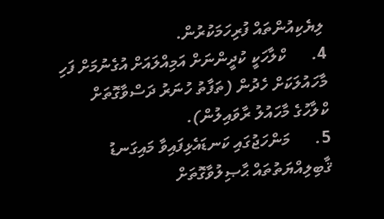ލިޔެކިއުންތައް ފުރިހަމަކުރުން.
4.      ކްލާހަކީ ކުދީންނަށް އަމިއްލައަށް އުގެނުމަށް ފަހި މާހައުލަކަށް ހެދުން (ތަފާތު ހުނަރު ދަސްވާގޮތަށް ކްލާހުގެ މާހައުލު ރާވައިލުން).
5.      މަންހަޖުގައި ކަނޑައެޅިފައިވާ މައިގަނޑު ޤާބިލިއްޔަތުތައް ޙާޞިލުވާގޮތަށް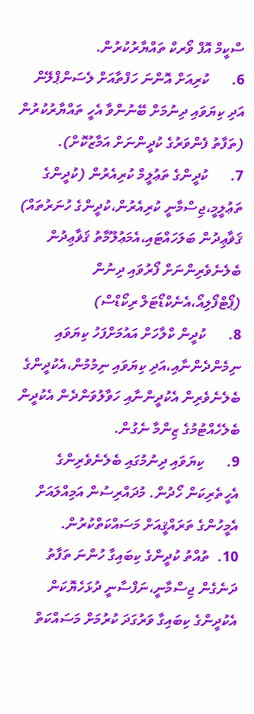ސްކީމް އޮފް ވޯރކް ތައްޔާރުކުރުން.
6.      ކުރިއަށް އޮންނަ ހަފްތާއަށް ލެސަންޕްލޭން އަދި ކިޔަވައި ދިނުމަށް ބޭނުންވާ އެހީ ތައްޔާރުކުރުން (ތަފާތު ފެންވަރުގެ ކުދީންނަށް އަމާޒުކޮށް).
7.      ކުދީންގެ ތަޢުލީމް ކުރިއެރުން (ކުދީންގެ ތަޢުލީމީ،ޖިސްމާނީ ކުރިއެރުން،ކުދީންގެ ހުނަރުތައް) ޤަޥާޢިދުން ބަލަހައްޓައި،އެމަޢުލޫމާތު ޤަޥާޢިދުން ބެލެނެވެރިންނަށް ފޯރުވައި ދިނުން (ޕޯޓްފޯލިއޯ،އެނެކްޑޯޓަލް ރިކޯޑްސް)
8.      ކުދީން ކްލާހަށް އައުމަށްފަހު ކިޔަވައި ނިމެންދެންނާއި،އަދި ކިޔަވައި ނިމުމުން،އެކުދީންގެ ބެލެނެވެރިން އެކުދީންނާއި ހަވާލުވަންދެން އެކުދީން ބެލެހެއްޓުމުގެ ޒިންމާ ނެގުން.
9.      ކިޔަވައި ދިނުމުގައި ބެލެނެވެރިންގެ އެހީތެރިކަން ހޯދުން. މުދައްރިސުން އަމިއްލައަށް އެމީހުންގެ ތަރައްޤީއަށް މަސައްކަތްކުރުން.
10.  ތުއްތު ކުދީންގެ ކިބައިގާ ހުންނަ ތަފާތު ދަނެގެން ޖިސްމާނީ،ނަފްސާނީ ދުޅަހެޔޮކަން އެކުދީންގެ ކިބައިގާ ވަރުގަދަ ކުރުމަށް މަސައްކަތް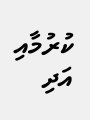ކުރުމާއި އަދި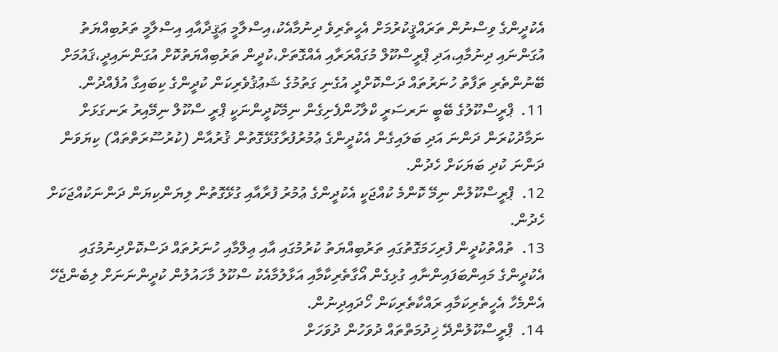އެކުދީންގެ ވިސްނުން ތަރައްޤީކުރުމަށް އެހީތެރިވެ ދިނުމާއެކު،އިސްލާމީ ޢަޤީދާއާއި އިސްލާމީ ތަރުބިއްޔަތު އުގަންނައި ދިނުމާއި،އަދި ޕްރީސްކޫލް މުގައްރަރާއި އެއްގޮތަށް،ކުދީން ތަރުބިއްޔަތުކޮށް އުގަންނައިދީ،ޤައުމަށް ބޭނުންތެރި ތަފާތު ހުނަރުތައް ދަސްކޮށްދީ އުގެނި ގަތުމުގެ ޝަޢުޤުވެރިކަން ކުދީންގެ ކިބައިގާ އުފެއްދުން.
11.  ޕްރީސްކޫލުގެ ބޭބީ ނަރސަރީ ކްލާހުންފެށިގެން ނިމޭކުދީންނަކީ ޕްރީ ސްކޫލް ނިމޭއިރު ރަނގަޅަށް ނަމާދުކުރަން ދަންނަ އަދި ބަލައިގެން އެކުދީންގެ ޢުމުރުފުރާގުޅޭގޮތުން ޤުރުއާން (ކުރުސޫރަތްތައް) ކިޔަވަން ދަންނަ ކުދި ބަޔަކަށް ހެދުން.
12.  ޕްރީސްކޫލުން ނިމޭ ކޮންމެ ކުއްޖަކީ އެކުދީންގެ ޢުމުރު ފުރާއާއި ގުޅޭގޮތުން ލިޔަންކިޔަން ދަންނަކުއްޖަކަށް ހެދުން.
13.  ތުއްތުކުދީން ފުރިހަމަގޮތުގައި ތަރުބިއްޔަތު ކުރުމުގައި އާއި ޢިލްމާއި ހުނަރުތައް ދަސްކޮށްދިނުމުގައި އެކުދީންގެ މައިންބަފައިންނާއި ގުޅިގެން އޯގާތެރިކާމާއި އަޅާލުމާއެކު ސްކޫލު މާހައުލުން ކުދީންނަނަށް ލިބެންޖެހޭ އެންމެހާ އެހީތެރިކަމާއި ރައްކާތެރިކަން ހޯދައިދިނުން.
14.  ޕްރީސްކޫލުންދޭ ޚިދުމަތްތައް ދުވަހުން ދުވަހަށް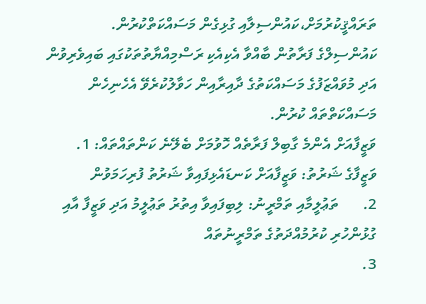ތަރައްޤީކުރުމަށް،ކައުންސިލާއި ގުޅިގެން މަސައްކަތްކުރުން.
ކައުންސިލްގެ ފަރާތުން ބާއްވާ އެކިއެކި ރަސްމިއްޔާތުތަކުގައި ބައިވެރިވުން އަދި މުވައްޒަފުގެ މަސައްކަތުގެ ދާއިރާއިން ހަވާލުކުރެވޭ އެހެނިހެން މަސައްކަތްތައް ކުރުން.
ވަޒީފާއަށް އެންމެ ގާބިލް ފަރާތެއް ހޮވުމަށް ބެލޭނެ ކަންތައްތައް: 1.      ވަޒީފާގެ ޝަރުތު: ވަޒީފާއަށް ކަނޑައެޅިފައިވާ ޝަރުތު ފުރިހަމަވުން
2.      ތަޢުލީމާއި ތަމްރީނު: ލިބިފައިވާ އިތުރު ތަޢުލީމު އަދި ވަޒީފާ އާއި ގުޅުންހުރި ކުރުމުއްދަތުގެ ތަމްރީނުތައް
3.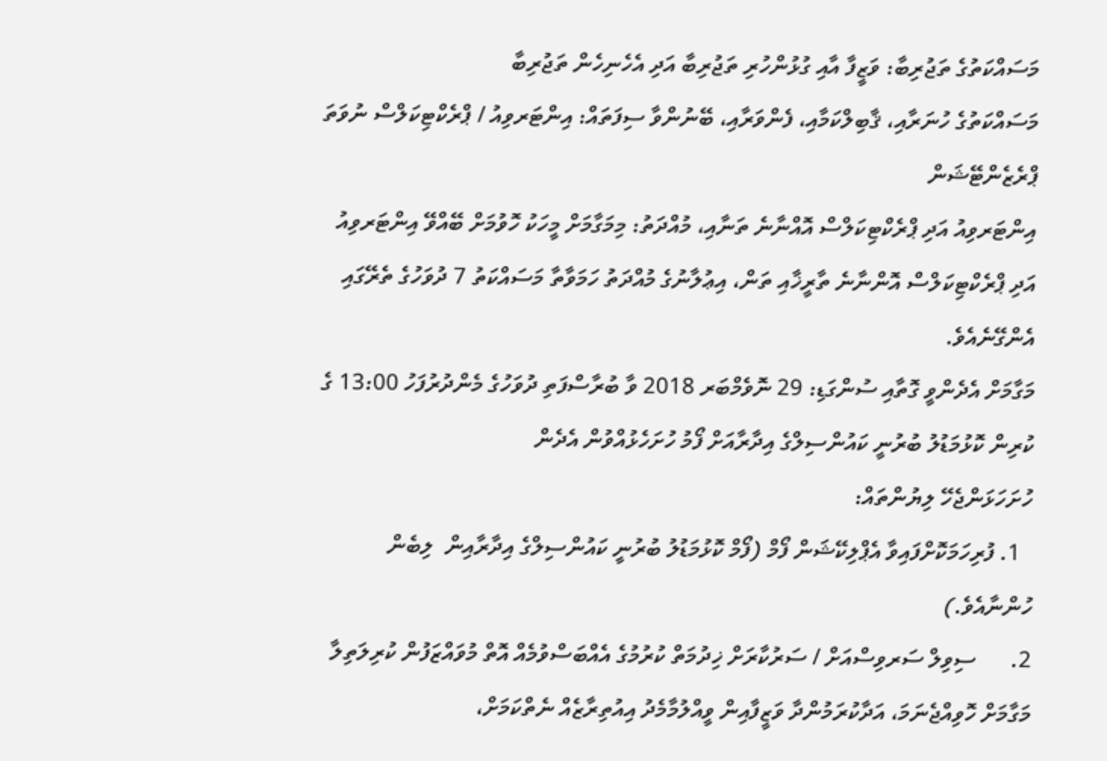މަސައްކަތުގެ ތަޖުރިބާ: ވަޒީފާ އާއި ގުޅުންހުރި ތަޖުރިބާ އަދި އެހެނިހެން ތަޖުރިބާ
މަސައްކަތުގެ ހުނަރާއި، ޤާބިލްކަމާއި، ފެންވަރާއި، ބޭނުންވާ ސިފަތައް: އިންޓަރވިއު / ޕްރެކްޓިކަލްސް ނުވަތަ ޕްރެޒެންޓޭޝަން
އިންޓަރވިއު އަދި ޕްރެކްޓިކަލްސް އޮއްނާނެ ތަނާއި، މުއްދަތު: މިމަގާމަށް މީހަކު ހޮވުމަށް ބޭއްވޭ އިންޓަރވިއު އަދި ޕްރެކްޓިކަލްސް އޮންނާނެ ތާރީޚާއި ތަން، އިޢުލާނުގެ މުއްދަތު ހަމަވާތާ މަސައްކަތު 7 ދުވަހުގެ ތެރޭގައި އެންގޭނެއެވެ.
މަގާމަށް އެދެންވީ ގޮތާއި ސުންގަޑި: 29 ނޮވެމްބަރ 2018 ވާ ބުރާސްފަތި ދުވަހުގެ މެންދުރުފަހު 13:00 ގެ ކުރިން ކޮޅުމަޑުލު ބުރުނީ ކައުންސިލްގެ އިދާރާއަށް ފޯމު ހުށަހެޅުއްވުން އެދެން
ހުށަހަޅަންޖެހޭ ލިޔުންތައް:
  1. ފުރިހަމަކޮށްފައިވާ އެޕްލިކޭޝަން ފޯމް (ފޯމް ކޮޅުމަޑުލު ބުރުނީ ކައުންސިލްގެ އިދާރާއިން  ލިބެން ހުންނާއެވެ.)
2.      ސިވިލް ސަރވިސްއަށް / ސަރުކާރަށް ޚިދުމަތް ކުރުމުގެ އެއްބަސްވުމެއް އޮތް މުވައްޒަފުން ކުރިލަތިލާ މަގާމަށް ހޮވިއްޖެނަމަ، އަދާކުރަމުންދާ ވަޒީފާއިން ވީއްލުމާމެދު އިއުތިރާޒެއް ނެތްކަމަށް،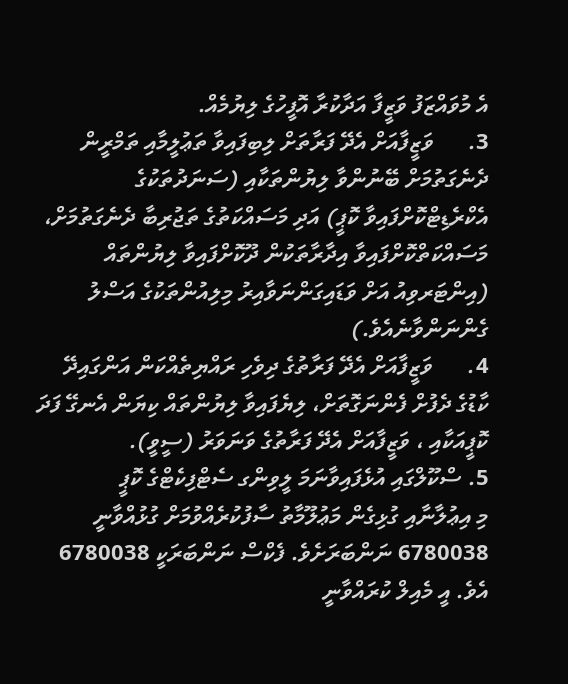އެ މުވައްޒަފު ވަޒީފާ އަދާކުރާ އޮފީހުގެ ލިޔުމެއް.
3.      ވަޒީފާއަށް އެދޭ ފަރާތަށް ލިބިފައިވާ ތަޢުލީމާއި ތަމްރީން ދެނެގަތުމަށް ބޭނުންވާ ލިޔުންތަކާއި (ސަނަދުތަކުގެ އެކްރެޑިޓްކޮށްފައިވާ ކޮޕީ) އަދި މަސައްކަތުގެ ތަޖުރިބާ ދެނެގަތުމަށް، މަސައްކަތްކޮށްފައިވާ އިދާރާތަކުން ދޫކޮށްފައިވާ ލިޔުންތައް (އިންޓަރވިއު އަށް ވަޑައިގަންނަވާއިރު މިލިއުންތަކުގެ އަސްލު ގެންނަންވާނެއެވެ.)
4.      ވަޒީފާއަށް އެދޭ ފަރާތުގެ ދިވެހި ރައްޔިތެއްކަން އަންގައިދޭ ކާޑުގެ ދެފުށް ފެންނަގޮތަށް، ލިޔެފައިވާ ލިޔުންތައް ކިޔަން އެނގޭ ފަދަ ކޮޕީއަކާއި ، ވަޒީފާއަށް އެދޭ ފަރާތުގެ ވަނަވަރު (ސީވީ).
5. ސްކޫލްގައި އުޅެފައިވާނަމަ ލީވިންގ ސެޓްފިކެޓްގެ ކޮޕީ
މި އިޢުލާނާއި ގުޅިގެން މަޢުލޫމާތު ސާފުކުރެއްވުމަށް ގުޅުއްވާނީ 6780038 ނަންބަރަށެވެ. ފެކްސް ނަންބަރަކީ 6780038 އެވެ. އީ މެއިލް ކުރައްވާނީ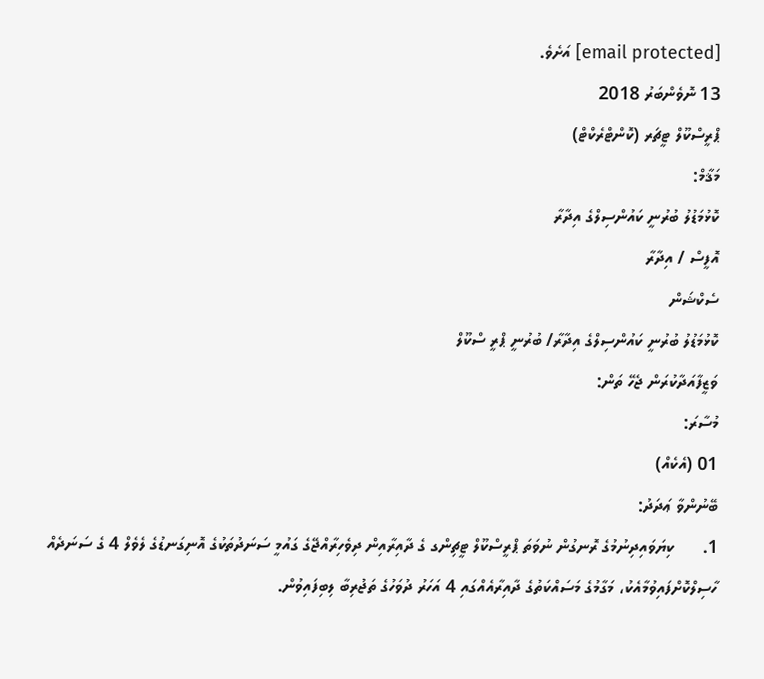[email protected] އަށެވެ.
13 ނޮވެންބަރު 2018
ޕްރީސްކޫލް ޓީޗަރ (ކޮންޓްރެކްޓް)
މަޤާމް:
ކޮޅުމަޑުލު ބުރުނީ ކައުންސިލްގެ އިދާރާ
އޮފީސް / އިދާރާ
ސެކްޝަން
ކޮޅުމަޑުލު ބުރުނީ ކައުންސިލްގެ އިދާރާ/ ބުރުނީ ޕްރީ ސްކޫލް
ވަޒީފާއަދާކުރަން ޖެހޭ ތަން:
މުސާރަ:
01 (އެކެއް)
ބޭނުންވާ ޢަދަދު:
1.      ކިޔަވައިދިނުމުގެ ރޮނގުން ނުވަތަ ޕްރީސްކޫލް ޓީޗިންގ ގެ ދާއިރާއިން ދިވެހިރާއްޖޭގެ ގައުމީ ސަނަދުތަކުގެ އޮނިގަނޑުގެ ލެވެލް 4 ގެ ސަނަދެއް ހާސިލްކޮށްފައިވުމާއެކު، މަގާމުގެ މަސައްކަތުގެ ދާއިރާއެއްގައި 4 އަހަރު ދުވަހުގެ ތަޖުރިބާ ލިބިފައިވުން.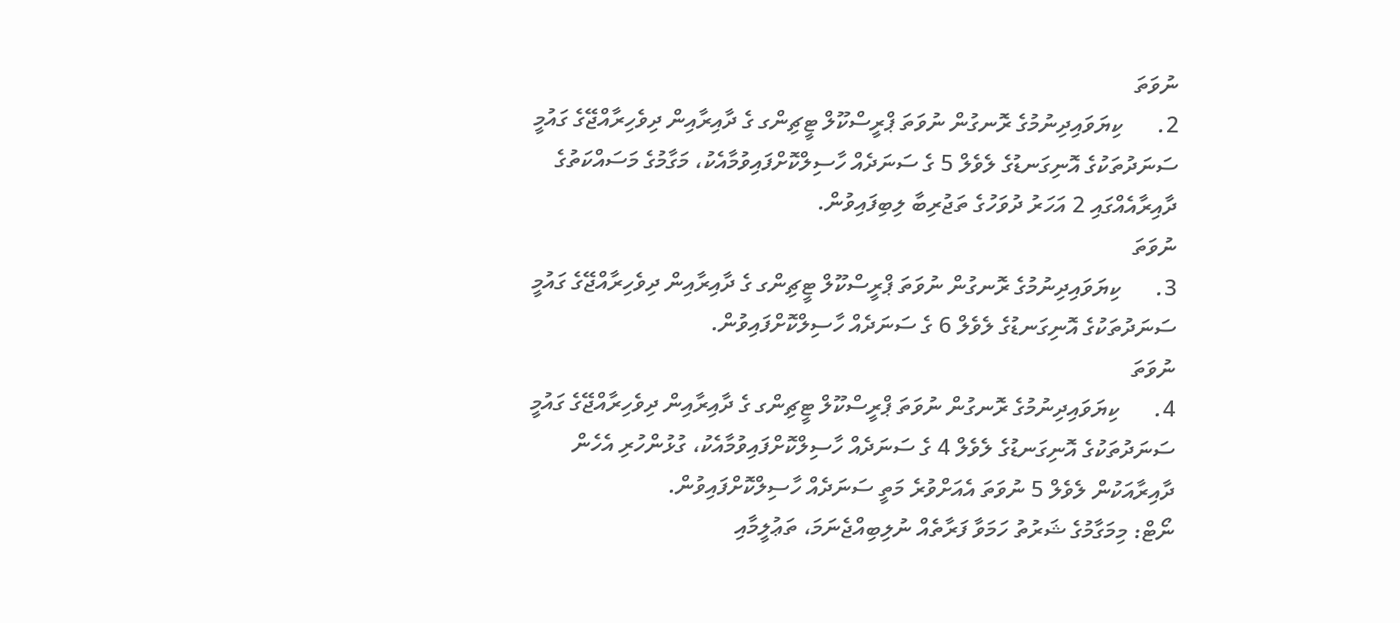ނުވަތަ
2.      ކިޔަވައިދިނުމުގެ ރޮނގުން ނުވަތަ ޕްރީސްކޫލް ޓީޗިންގ ގެ ދާއިރާއިން ދިވެހިރާއްޖޭގެ ގައުމީ ސަނަދުތަކުގެ އޮނިގަނޑުގެ ލެވެލް 5 ގެ ސަނަދެއް ހާސިލްކޮށްފައިވުމާއެކު، މަގާމުގެ މަސައްކަތުގެ ދާއިރާއެއްގައި 2 އަހަރު ދުވަހުގެ ތަޖުރިބާ ލިބިފައިވުން.
ނުވަތަ
3.      ކިޔަވައިދިނުމުގެ ރޮނގުން ނުވަތަ ޕްރީސްކޫލް ޓީޗިންގ ގެ ދާއިރާއިން ދިވެހިރާއްޖޭގެ ގައުމީ ސަނަދުތަކުގެ އޮނިގަނޑުގެ ލެވެލް 6 ގެ ސަނަދެއް ހާސިލްކޮށްފައިވުން.
ނުވަތަ
4.      ކިޔަވައިދިނުމުގެ ރޮނގުން ނުވަތަ ޕްރީސްކޫލް ޓީޗިންގ ގެ ދާއިރާއިން ދިވެހިރާއްޖޭގެ ގައުމީ ސަނަދުތަކުގެ އޮނިގަނޑުގެ ލެވެލް 4 ގެ ސަނަދެއް ހާސިލްކޮށްފައިވުމާއެކު، ގުޅުންހުރި އެހެން ދާއިރާއަކުން ލެވެލް 5 ނުވަތަ އެއަށްވުރެ މަތީ ސަނަދެއް ހާސިލްކޮށްފައިވުން.
ނޯޓް: މިމަގާމުގެ ޝަރުތު ހަމަވާ ފަރާތެއް ނުލިބިއްޖެނަމަ، ތަޢުލީމާއި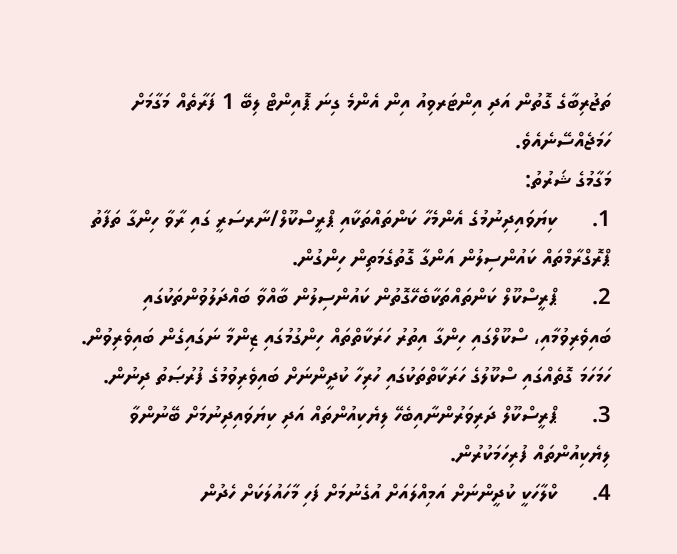ތަޖުރިބާގެ ގޮތުން އަދި އިންޓަރވިއު އިން އެންމެ ގިނަ ޕޮއިންޓް ލިބޭ 1 ފަރާތެއް މަގާމަށް ހަމަޖެއްސޭނެއެވެ.
މަގާމުގެ ޝަރުތު:
1.      ކިޔަވައިދިނުމުގެ އެންމެހާ ކަންތައްތަކާއި ޕްރީސްކޫލް/ނާރސަރީ ގައި ރާވާ ހިންގާ ތަފާތު ޕްރޮގްރާމްތައް ކައުންސިލުން އަންގާ ގޮތުގެމަތިން ހިންގުން.
2.      ޕްރީސްކޫލް ކަންތައްތަކާބެހޭގޮތުން ކައުންސިލުން ބާއްވާ ބައްދަލުވުންތަކުގައި ބައިވެރިވުމާއި، ސްކޫލްގައި ހިންގާ އިތުރު ހަރަކާތްތައް ހިންގުމުގައި ޒިންމާ ނަގައިގެން ބައިވެރިވުން. ހަމަހަމަ ގޮތެއްގައި ސްކޫލުގެ ހަރަކާތްތަކުގައި ހުރިހާ ކުދީންނަށް ބައިވެރިވުމުގެ ފުރުޞަތު ދިނުން.
3.      ޕްރީސްކޫލް ދަރިވަރުންނާއިބެހޭ ލިޔެކިއުންތައް އަދި ކިޔަވައިދިނުމަށް ބޭނުންވާ ލިޔެކިއުންތައް ފުރިހަމަކުރުން.
4.      ކްލާހަކީ ކުދީންނަށް އަމިއްލައަށް އުގެނުމަށް ފަހި މާހައުލަކަށް ހެދުން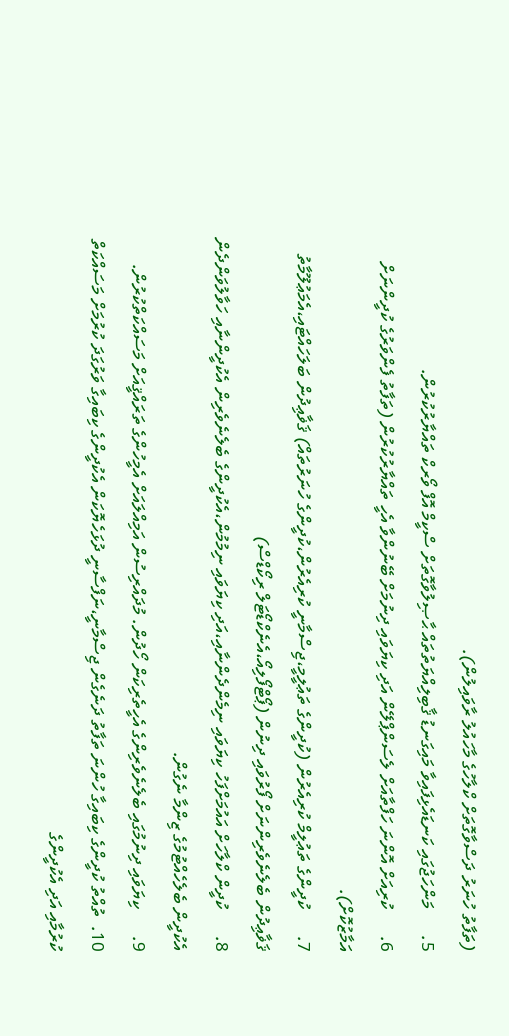(ތަފާތު ހުނަރު ދަސްވާގޮތަށް ކްލާހުގެ މާހައުލު ރާވައިލުން).
5.      މަންހަޖުގައި ކަނޑައެޅިފައިވާ މައިގަނޑު ޤާބިލިއްޔަތުތައް ޙާޞިލުވާގޮތަށް ސްކީމް އޮފް ވޯރކް ތައްޔާރުކުރުން.
6.      ކުރިއަށް އޮންނަ ހަފްތާއަށް ލެސަންޕްލޭން އަދި ކިޔަވައި ދިނުމަށް ބޭނުންވާ އެހީ ތައްޔާރުކުރުން (ތަފާތު ފެންވަރުގެ ކުދީންނަށް އަމާޒުކޮށް).
7.      ކުދީންގެ ތަޢުލީމް ކުރިއެރުން (ކުދީންގެ ތަޢުލީމީ،ޖިސްމާނީ ކުރިއެރުން،ކުދީންގެ ހުނަރުތައް) ޤަޥާޢިދުން ބަލަހައްޓައި،އެމަޢުލޫމާތު ޤަޥާޢިދުން ބެލެނެވެރިންނަށް ފޯރުވައި ދިނުން (ޕޯޓްފޯލިއޯ،އެނެކްޑޯޓަލް ރިކޯޑްސް)
8.      ކުދީން ކްލާހަށް އައުމަށްފަހު ކިޔަވައި ނިމެންދެންނާއި،އަދި ކިޔަވައި ނިމުމުން،އެކުދީންގެ ބެލެނެވެރިން އެކުދީންނާއި ހަވާލުވަންދެން އެކުދީން ބެލެހެއްޓުމުގެ ޒިންމާ ނެގުން.
9.      ކިޔަވައި ދިނުމުގައި ބެލެނެވެރިންގެ އެހީތެރިކަން ހޯދުން. މުދައްރިސުން އަމިއްލައަށް އެމީހުންގެ ތަރައްޤީއަށް މަސައްކަތްކުރުން.
10.  ތުއްތު ކުދީންގެ ކިބައިގާ ހުންނަ ތަފާތު ދަނެގެން ޖިސްމާނީ،ނަފްސާނީ ދުޅަހެޔޮކަން އެކުދީންގެ ކިބައިގާ ވަރުގަދަ ކުރުމަށް މަސައްކަތް ކުރުމާއި އަދި އެކުދީންގެ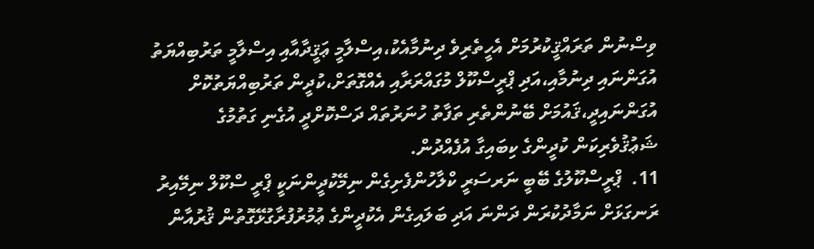ވިސްނުން ތަރައްޤީކުރުމަށް އެހީތެރިވެ ދިނުމާއެކު،އިސްލާމީ ޢަޤީދާއާއި އިސްލާމީ ތަރުބިއްޔަތު އުގަންނައި ދިނުމާއި،އަދި ޕްރީސްކޫލް މުގައްރަރާއި އެއްގޮތަށް،ކުދީން ތަރުބިއްޔަތުކޮށް އުގަންނައިދީ،ޤައުމަށް ބޭނުންތެރި ތަފާތު ހުނަރުތައް ދަސްކޮށްދީ އުގެނި ގަތުމުގެ ޝަޢުޤުވެރިކަން ކުދީންގެ ކިބައިގާ އުފެއްދުން.
11.  ޕްރީސްކޫލުގެ ބޭބީ ނަރސަރީ ކްލާހުންފެށިގެން ނިމޭކުދީންނަކީ ޕްރީ ސްކޫލް ނިމޭއިރު ރަނގަޅަށް ނަމާދުކުރަން ދަންނަ އަދި ބަލައިގެން އެކުދީންގެ ޢުމުރުފުރާގުޅޭގޮތުން ޤުރުއާން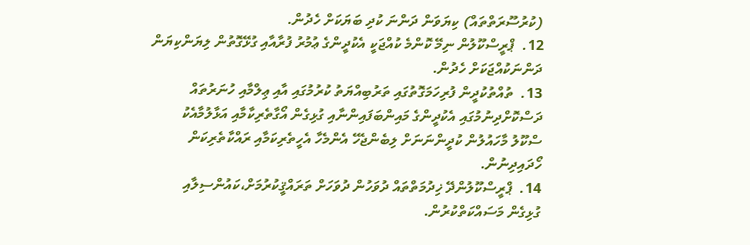(ކުރުސޫރަތްތައް) ކިޔަވަން ދަންނަ ކުދި ބަޔަކަށް ހެދުން.
12.  ޕްރީސްކޫލުން ނިމޭ ކޮންމެ ކުއްޖަކީ އެކުދީންގެ ޢުމުރު ފުރާއާއި ގުޅޭގޮތުން ލިޔަންކިޔަން ދަންނަކުއްޖަކަށް ހެދުން.
13.  ތުއްތުކުދީން ފުރިހަމަގޮތުގައި ތަރުބިއްޔަތު ކުރުމުގައި އާއި ޢިލްމާއި ހުނަރުތައް ދަސްކޮށްދިނުމުގައި އެކުދީންގެ މައިންބަފައިންނާއި ގުޅިގެން އޯގާތެރިކާމާއި އަޅާލުމާއެކު ސްކޫލު މާހައުލުން ކުދީންނަނަށް ލިބެންޖެހޭ އެންމެހާ އެހީތެރިކަމާއި ރައްކާތެރިކަން ހޯދައިދިނުން.
14.  ޕްރީސްކޫލުންދޭ ޚިދުމަތްތައް ދުވަހުން ދުވަހަށް ތަރައްޤީކުރުމަށް،ކައުންސިލާއި ގުޅިގެން މަސައްކަތްކުރުން.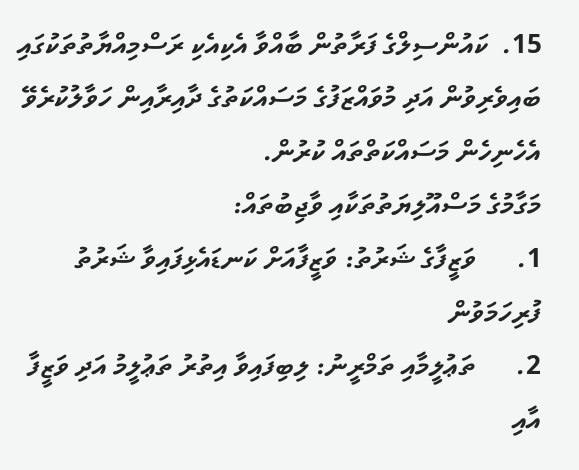15.  ކައުންސިލްގެ ފަރާތުން ބާއްވާ އެކިއެކި ރަސްމިއްޔާތުތަކުގައި ބައިވެރިވުން އަދި މުވައްޒަފުގެ މަސައްކަތުގެ ދާއިރާއިން ހަވާލުކުރެވޭ އެހެނިހެން މަސައްކަތްތައް ކުރުން.
މަގާމުގެ މަސްއޫލިޔަތުތަކާއި ވާޖިބުތައް:
1.      ވަޒީފާގެ ޝަރުތު: ވަޒީފާއަށް ކަނޑައެޅިފައިވާ ޝަރުތު ފުރިހަމަވުން
2.      ތަޢުލީމާއި ތަމްރީނު: ލިބިފައިވާ އިތުރު ތަޢުލީމު އަދި ވަޒީފާ އާއި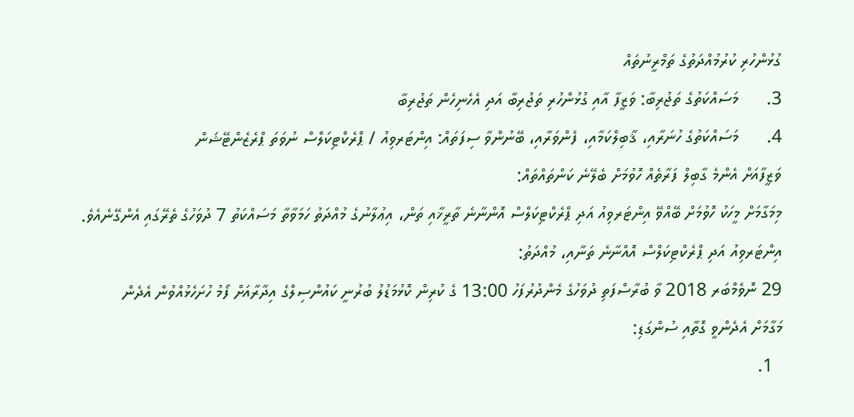ގުޅުންހުރި ކުރުމުއްދަތުގެ ތަމްރީނުތައް
3.      މަސައްކަތުގެ ތަޖުރިބާ: ވަޒީފާ އާއި ގުޅުންހުރި ތަޖުރިބާ އަދި އެހެނިހެން ތަޖުރިބާ
4.      މަސައްކަތުގެ ހުނަރާއި، ޤާބިލްކަމާއި، ފެންވަރާއި، ބޭނުންވާ ސިފަތައް: އިންޓަރވިއު / ޕްރެކްޓިކަލްސް ނުވަތަ ޕްރެޒެންޓޭޝަން
ވަޒީފާއަށް އެންމެ ގާބިލް ފަރާތެއް ހޮވުމަށް ބެލޭނެ ކަންތައްތައް:
މިމަގާމަށް މީހަކު ހޮވުމަށް ބޭއްވޭ އިންޓަރވިއު އަދި ޕްރެކްޓިކަލްސް އޮންނާނެ ތާރީޚާއި ތަން، އިޢުލާނުގެ މުއްދަތު ހަމަވާތާ މަސައްކަތު 7 ދުވަހުގެ ތެރޭގައި އެންގޭނެއެވެ.
އިންޓަރވިއު އަދި ޕްރެކްޓިކަލްސް އޮއްނާނެ ތަނާއި، މުއްދަތު:
29 ނޮވެމްބަރ 2018 ވާ ބުރާސްފަތި ދުވަހުގެ މެންދުރުފަހު 13:00 ގެ ކުރިން ކޮޅުމަޑުލު ބުރުނީ ކައުންސިލްގެ އިދާރާއަށް ފޯމު ހުށަހެޅުއްވުން އެދެން
މަގާމަށް އެދެންވީ ގޮތާއި ސުންގަޑި:
  1.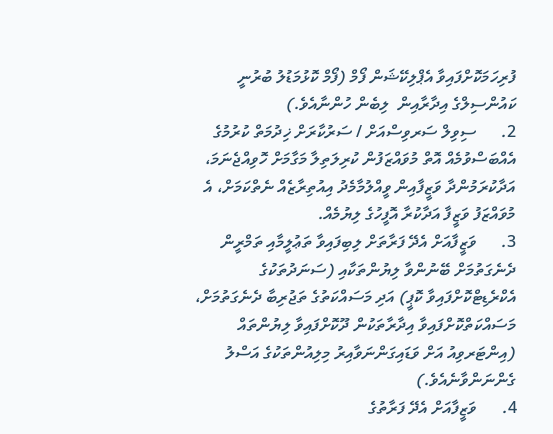ފުރިހަމަކޮށްފައިވާ އެޕްލިކޭޝަން ފޯމް (ފޯމް ކޮޅުމަޑުލު ބުރުނީ ކައުންސިލްގެ އިދާރާއިން  ލިބެން ހުންނާއެވެ.)
2.      ސިވިލް ސަރވިސްއަށް / ސަރުކާރަށް ޚިދުމަތް ކުރުމުގެ އެއްބަސްވުމެއް އޮތް މުވައްޒަފުން ކުރިލަތިލާ މަގާމަށް ހޮވިއްޖެނަމަ، އަދާކުރަމުންދާ ވަޒީފާއިން ވީއްލުމާމެދު އިއުތިރާޒެއް ނެތްކަމަށް، އެ މުވައްޒަފު ވަޒީފާ އަދާކުރާ އޮފީހުގެ ލިޔުމެއް.
3.      ވަޒީފާއަށް އެދޭ ފަރާތަށް ލިބިފައިވާ ތަޢުލީމާއި ތަމްރީން ދެނެގަތުމަށް ބޭނުންވާ ލިޔުންތަކާއި (ސަނަދުތަކުގެ އެކްރެޑިޓްކޮށްފައިވާ ކޮޕީ) އަދި މަސައްކަތުގެ ތަޖުރިބާ ދެނެގަތުމަށް، މަސައްކަތްކޮށްފައިވާ އިދާރާތަކުން ދޫކޮށްފައިވާ ލިޔުންތައް (އިންޓަރވިއު އަށް ވަޑައިގަންނަވާއިރު މިލިއުންތަކުގެ އަސްލު ގެންނަންވާނެއެވެ.)
4.      ވަޒީފާއަށް އެދޭ ފަރާތުގެ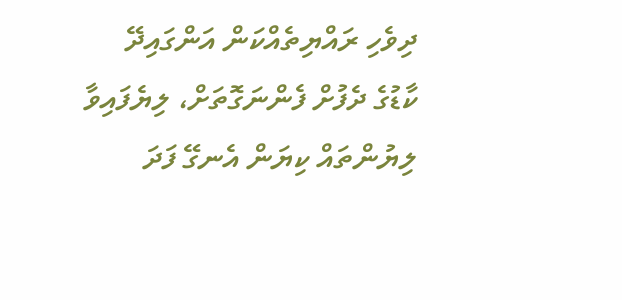ދިވެހި ރައްޔިތެއްކަން އަންގައިދޭ ކާޑުގެ ދެފުށް ފެންނަގޮތަށް، ލިޔެފައިވާ ލިޔުންތައް ކިޔަން އެނގޭ ފަދަ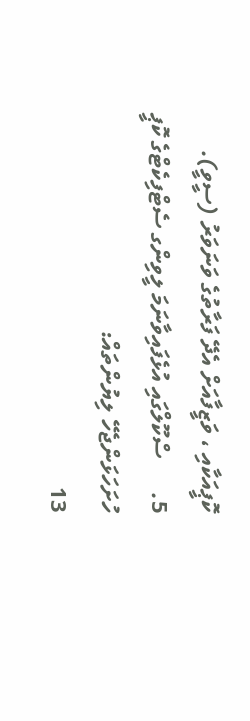ކޮޕީއަކާއި ، ވަޒީފާއަށް އެދޭ ފަރާތުގެ ވަނަވަރު (ސީވީ).
5.      ސްކޫލްގައި އުޅެފައިވާނަމަ ލީވިންގ ސެޓްފިކެޓްގެ ކޮޕީ
ހުށަހަޅަންޖެހޭ ލިޔުންތައް:
13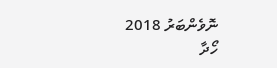ނޮވެންބަރު 2018
ހޯދާ